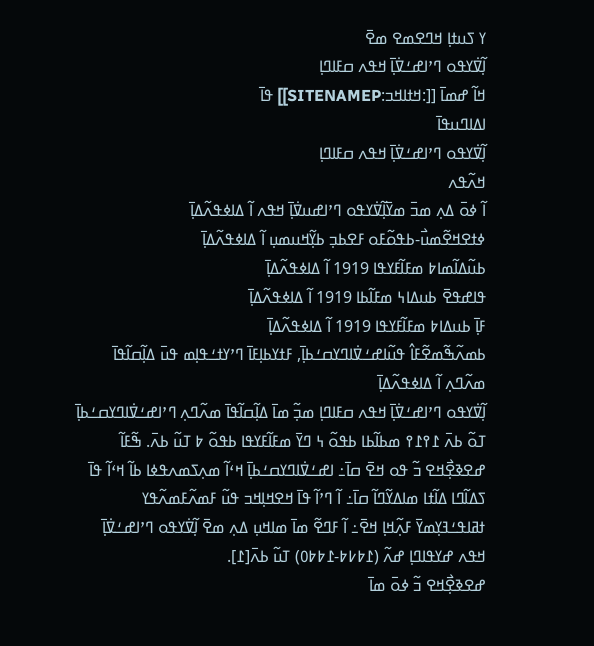ߌ ߖߎߙߊ߲ ߞߣߐߘߐ ߘߐ߫
ߊ߲߬ߜ߭ߌߟߋ ߣߴߊߝߑߜ߭ߊ߲߫ ߞߟߍ ߛߓߊߣߊ߲
ߞߊ߬ ߝߘߊ߫ [[:ߞߙߊߞߏ:SITENAMEP]] ߟߊ߫
ߊߡߊߣߎߟߊ߫
ߊ߲߬ߜ߭ߌߟߋ ߣߴߊߝߑߜ߭ߊ߲߫ ߞߟߍ ߛߓߊߣߊ߲
ߞߍ߬ߟߍ
ߊ߬ ߦߋ߫ ߡߍ߲ ߘߏ߫ ߘߌ߫ߊ߲߬ߜ߭ߌߟߋ ߣߴߊߝߎߜ߭ߊ߲߫ ߞߟߍ ߊ߬ ߡߊߦߟߍ߬ߡߊ߲߫
ߦߙߐߞߐ߬ߘߎ߯-ߕߟߋ߬ߓߋ ߓߐߕߏ߲ ߕߌ߲߬ߞߎߘߎ߲ ߊ߬ ߡߊߦߟߍ߬ߡߊ߲߫
ߕߎ߬ߡߊ߬ߘߊ߈ ߘߓߊ߬ߓߌߟߊ 1919 ߊ߬ ߡߊߦߟߍ߬ߡߊ߲߫
ߟߊߝߟߐ߫ ߕߎߡߊ߆ ߘߓߊ߬ߕߊ 1919 ߊ߬ ߡߊߦߟߍ߬ߡߊ߲߫
ߓߊ߲߫ ߕߎߡߊ߈ ߘߓߊ߬ߓߌߟߊ 1919 ߊ߬ ߡߊߦߟߍ߬ߡߊ߲߫
ߕߘߍ߬ߒ߬ߘߐ߬ߓߊ߮ ߟߎ߬ߊߝߑߜ߭ߊߣߌߛߑߕߊ߲߫, ߓߙߌߕߊ߲ߓߊ߫ ߣߴߌߙߑߟߊ߲ߘ ߟߎ߫ ߡߊ߲߬ߛߊ߬ߟߊ߫ ߘߍ߬ߣߍ߲ ߊ߬ ߡߊߦߟߍ߬ߡߊ߲߫
ߊ߲߬ߜ߭ߌߟߋ ߣߴߊߝߑߜ߭ߊ߲߫ ߞߟߍ ߛߓߊߣߊ߲ ߘߏ߲߬ ߘߊ߫ ߡߊ߲߬ߛߊ߬ߟߊ߫ ߘߍ߬ߣߍ߲ ߣߴߊߝߑߜ߭ߊߣߌߛߑߕߊ߲߫ ߠߋ߬ ߕߍ߫ ߁߉߁߉ ߘߕߊ߬ߕߊ ߕߟߋ߬ ߆ ߣߌ߫ ߘߓߊ߬ߓߌߟߊ ߕߟߋ߬ ߈ ߠߎ߬ ߕߍ߫. ߒ߬ߓߊ߬ ߝߐߢߐ߲߯ߞߐ ߏ߬ ߟߋ ߞߐ߫ ߛߊ߫߸ ߊߝߑߜ߭ߊߣߌߛߑߕߊ߲߫ ߞߵߊ߬ ߘߍ߲ߖߘߍߟߦߊ ߕߊ߬ ߞߵߊ߬ ߟߊ߫ ߖߡߊ߬ߣߊ ߡߊ߬ߙߊ ߘߊߡߌ߬ߣߊ߬ ߛߊ߫߸ ߊ߬ ߣߴߊ߬ ߟߊ߫ ߞߐߞߊ߲ߞߏ ߟߎ߬ ߓߘߍ߬ߓߘߍ߬ߟߌ ߙߥߊߟߑߔߌ߲ߘߌ߫ ߓߍ߲߬ߞߊ߲ ߞߐ߫߸ ߊ߬ ߓߣߐ߬ ߘߊ߫ ߘߊߞߎ߲ ߡߍ߲ ߘߐ߫ ߊ߲߬ߜ߭ߌߟߋ ߣߴߊߝߑߜ߭ߊ߲߫ ߞߟߍ ߝߌߟߊߣߊ߲ ߝߍ߬ (߁߈߇߈-߁߈߈߀) ߠߎ߬ ߕߍ߫[߁].
ߝߐߢߐ߲߯ߞߐ ߏ߬ ߦߋ߫ ߘߊ߫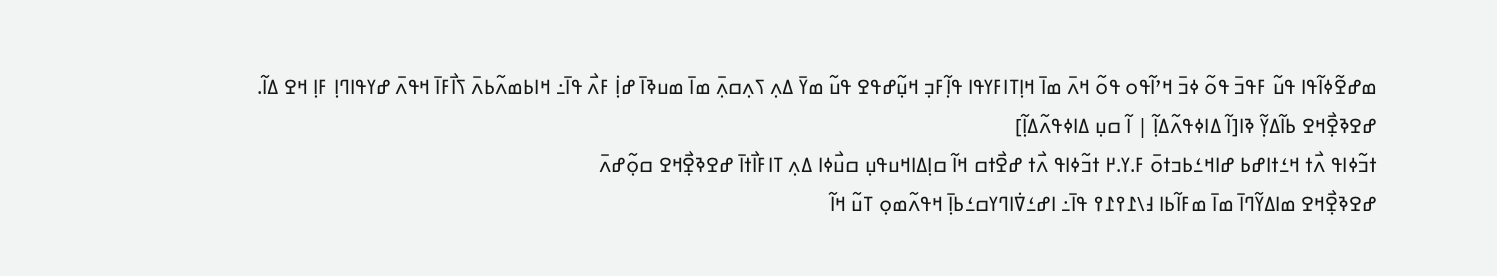ߘߝߐ߬ߦߊ߬ߟߊ ߟߎ߬ ߓߟߏ߫ ߟߋ߬ ߦߏ߫ ߞߴߊ߬ߟߋ ߟߋ߬ ߞߍ߫ ߘߊ߫ ߞߊ߲ߠߊߓߌߟߊ ߟߊ߲߬ߓߏ߲ ߞߎ߲߬ߝߟߐ ߟߎ߬ ߘߌ߫ ߡߍ߲ ߖߍ߲ߛߍ߲߫ ߘߊ߫ ߘߎߢߊ߫ ߝߊ߲߭ ߓߍ߯ ߟߊ߫߸ ߞߊߕߘߍ߬ߕߍ߫ ߖߊ߯ߓߊ߫ ߞߟߍ߫ ߝߌߟߊߣߊ߲ ߓߊ߲ ߞߐ ߡߊ߬.
ߝߐߢߐ߲߯ߞߐ ߕߊ߬ߡߌ߲߬ ߢߊ[ߊ߬ ߡߊߦߟߍ߬ߡߊ߲߬ | ߊ߬ ߛߎ߲ ߡߊߦߟߍ߬ߡߊ߲߬]
ߙߏ߬ߦߊߟ ߍ߯ߙ ߞߑߙߊߝߕ ߝߊߞߑߕߏߙߋ߫ ߓ.ߌ.߂ ߙߏ߬ߦߊߟ ߍ߯ߙ ߝߐ߯ߙߛ ߞߊ߬ ߛߊ߲ߡߊߞߎߟߎ߲ ߛߎ߯ߦߊ ߡߍ߲ ߠߊߓߊ߯ߙߊ߫ ߝߐߢߐ߲߯ߞߐ ߛߋ߲߬ߝߍ߫
ߝߐߢߐ߲߯ߞߐ ߘߊߡߌ߬ߣߊ߫ ߘߊ߫ ߘߓߊ߬ߕߊ ߃\߁߉߁߉ ߟߊ߫߸ ߊߝߑߜ߭ߊߣߌߛߑߕߊ߲߫ ߞߟߍ߬ߘߋ߲ ߠߎ߬ ߞߊ߬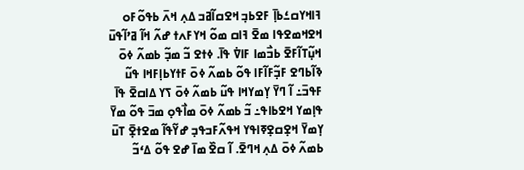ߔߊߞߌߛߑߕߊ߲߫ ߓߐߕߏ߲ ߞߐߛߊ߬ߥߏ ߡߍ߲ ߞߍ߫ ߕߟߋ߬ߓߋ ߞߐߞߘߐߟߊ ߘߐ߫ ߔߊߛ ߘߋ߬ ߞߌߓߍߙ ߝߍ߬ ߞߊ߬ ߥߴߊ߬ߟߎ߫ ߞߎ߲߬ߠߊ߬ߓߐ߫ ߕߏ߯ߘߊ ߓߊߜ߭ ߟߊ߫. ߦߙߐ ߏ߬ ߘߏ߲߬ ߕߘߍ߬ ߦߋ߫ ߢߊ߬ߕߣߐ ߓߏ߲߬ߓߊ߬ߓߊ ߟߋ߬ ߕߘߍ߬ ߦߋ߫ ߓߙߌߕߊ߲ߓߞߊ ߟߎ߬ ߓߟߏ߫߸ ߊ߬ ߣߌ߫ ߌ߲ߘߌߞߊ ߟߎ߬ ߕߘߍ߬ ߦߋ߫ ߖߌ ߡߊߛߐ߫ ߟߊ߫ ߟߊ߲ߘߌ ߞߐߕߊߟ߸ ߏ߬ ߕߘߍ߬ ߦߋ߫ ߘߊ߯ߟߋ߲ ߘߏ߫ ߟߋ߬ ߘߌ߫ ߌ߲ߘߌ߫ ߞߐ߲ߛߐ߲ߧߊߟߌ ߞߟߍ߬ߓߏߟߏ߲ ߝߌ߬ߟߊ߬ ߘߐߙߐ߲߫ ߠߎ߫ ߕߘߍ߬ ߦߋ߫ ߡߍ߲ ߞߣߐ߫. ߊ߬ ߛߐ߰ ߘߊ߫ ߝߐ ߟߋ߬ ߡߵߏ߬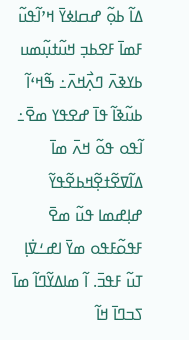ߡߊ߬ ߕߋ߲߬ ߝߛߊߦߌ߫ ߞߴߊ߬ߟߎ߬ ߓߘߊ߫ ߓߐߕߏ߲ ߞߎ߬ߙߎ߲߬ߘߎ ߕߌߢߍ߫ ߣߍ߲߯ߞߍ߫߸ ߒ߬ߞߵߊ߬ ߕߎ߬ߢߊ߬ ߟߊ߫ ߝߐߟߌ ߘߐ߫߸ ߊ߬ߟߋ ߟߋ߬ ߞߍ߫ ߘߊ߫ ߡߊ߬ߜߐ߬ߙߐ߲߬ߞߕߐ߬ߟߌ߬ ߝߊ߲ߝߘߊ ߟߎ߬ ߘߐ߫ ߓߟߋ߬ߓߟߋ ߘߌ߫ ߊߝߑߜ߭ߊ߲ ߠߎ߬ ߓߟߏ߫. ߊ߬ ߘߊߡߌ߬ߣߊ߬ ߘߊ߫ ߖߏߣߊ߫ ߞߊ߬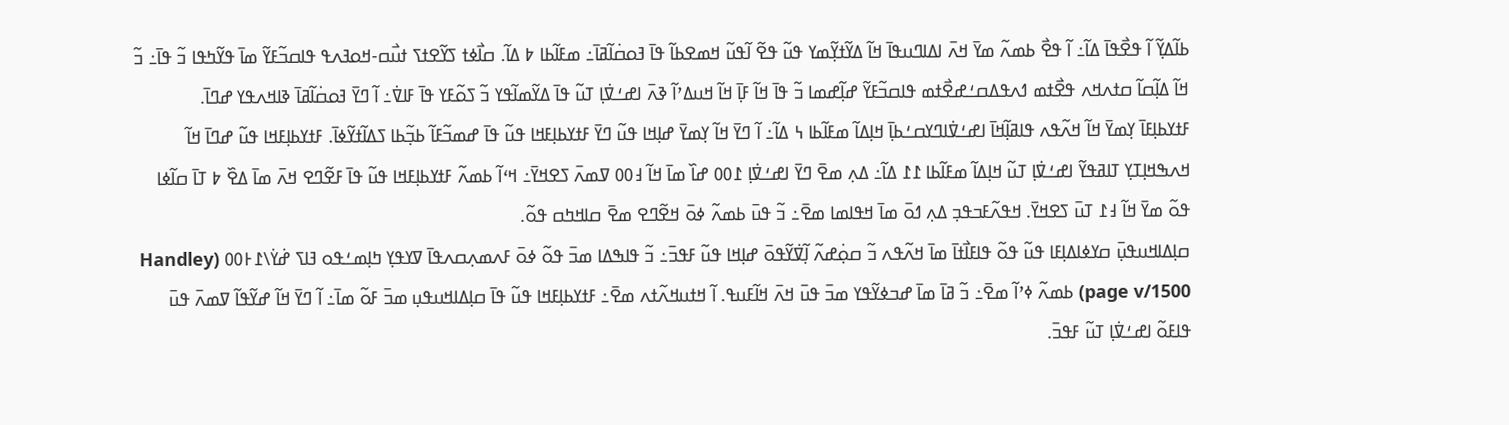ߕߊ߬ߡߌ߲߬ ߊ߬ ߟߐ߯ߟߊ߫ ߡߊ߬߸ ߊ߬ ߟߐ߯ ߕߘߍ߬ ߘߌ߫ ߞߍ߫ ߊߡߊߣߎߟߊ߫ ߞߊ߬ ߡߌ߬ߙߌ߲߬ߘߌ ߟߎ߬ ߟߐ߬ ߊ߬ߟߎ߬ ߞߘߐߕߊ߬ ߟߊ߫ ߔߋߛ߭ߊ߬ߥߊ߫߸ ߘߓߊ߬ߕߊ ߈ ߡߊ߬. ߛߊ߯ߦߙ ߖߌ߬ߐߙߖ ߙߎ߯ߛ-ߞߋߔߍߟ ߟߊߛߏ߬ߓߌ߬ ߘߊ߫ ߟߌ߬ߤߟߊ ߏ߬ ߟߊ߫߸ ߏ߬ ߞߊ߬ ߡߊ߲߬ߛߊ߬ ߛߙߍߞߍ ߟߐ߯ߙߘ ߗߍߟߡߛߑߝߐ߯ߙߘ ߟߊߛߏ߬ߓߌ߬ ߝߊ߲߬ߝߘߊ ߏ߬ ߟߊ߫ ߞߊ߬ ߓߊ߲߫ ߞߊ߬ ߞߎߡߴߊ߬ ߢߍ߫ ߊߝߑߜ߭ߊ߲ ߠߎ߬ ߟߊ߫ ߡߌ߬ߘߊ߬ߟߌ ߏ߬ ߖߋ߬ߓߌ ߟߊ߫ ߓߊߜ߭߸ ߊ߬ ߣߌ߫ ߔߋߛ߭ߊ߬ߥߊ߫ ߢߊߞߍߟߌ ߝߣߊ߫.
ߓߙߌߕߊ߲ߓߊ߫ ߌ߲ߘߌ߫ ߞߊ߬ ߞߍ߬ߟߍ ߟߊߥߊ߲߬ߞߊ߫ ߊߝߑߜ߭ߊߣߌߛߑߕߊ߲߫ ߞߊ߲ߡߊ߬ ߘߓߊ߬ߕߊ ߆ ߡߊ߬߸ ߊ߬ ߣߌ߫ ߞߊ߬ ߌ߲ߘߌ߫ ߝߊ߲ߞߊ ߟߎ߬ ߣߌ߫ ߓߙߌߕߊ߲ߓߞߊ ߟߎ߬ ߟߊ߫ ߝߘߏ߬ߓߊ߬ ߕߏ߲߬ߕߊ ߖߡߊ߬ߙߌ߬ߦߊ߫. ߓߙߌߕߊ߲ߓߞߊ ߟߎ߬ ߝߣߊ߫ ߞߊ߬ ߞߍߒߞߊ߲ߠߌ߲ ߠߊߥߟߌ߬ ߊߝߑߜ߭ߊ߲ ߠߎ߬ ߞߊ߲ߡߊ߬ ߘߓߊ߬ߕߊ ߁߁ ߡߊ߬߸ ߡߍ߲ ߘߐ߫ ߣߌ߫ ߊߝߑߜ߭ߊ߲ ߁߀߀ ߝߊ߰ ߘߊ߫ ߞߊ߬ ߃߀߀ ߜߘߍ߫ ߖߐߞߌ߫߸ ߞߵߊ߬ ߕߘߍ߬ ߓߙߌߕߊ߲ߓߞߊ ߟߎ߬ ߟߊ߫ ߓߐ߬ߣߐ ߞߍ߫ ߘߊ߫ ߡߐ߰ ߈ ߠߊ߫ ߛߊ߬ߦߊ ߟߋ߬ ߘߌ߫ ߞߊ߬ ߃߁ ߠߎ߫ ߖߐߞߌ߫. ߞߟߍ߬ߓߏߟߏ߲ ߡߍ߲ ߗߋ߫ ߘߊ߫ ߞߟߊߘߊ ߘߐ߫߸ ߏ߬ ߟߎ߫ ߕߘߍ߬ ߦߋ߫ ߞߐ߬ߣߐ ߘߐ߫ ߛߊߞߤߛ ߟߋ߬.
ߛߊ߲ߡߊߞߎߟߎ߲߫ ߛߌߦߊߡߊ߲ߓߊ ߟߎ߬ ߟߋ߬ ߟߊߓߊ߯ߙߊ߫ ߘߊ߫ ߞߍ߬ߟߍ ߏ߬ ߛߋ߲߭ߝߍ߬ ߊ߲߬ߜ߭ߌ߬ߟߋ߫ ߝߊ߲ߞߊ ߟߎ߬ ߓߟߏ߫߸ ߏ߬ ߟߊߒߡߊ ߘߏ߫ ߟߋ߬ ߦߋ߫ ߓߍߘߍ߲ߛߍߟߊ߫ ߜߌߟߌ߲ ߤߊ߲ߘߑߟߋ ߔߊߖ ߝ߭ߌ߭\߁߅߀߀ (Handley page v/1500) ߕߘߍ߬ ߦߴߊ߬ ߘߐ߫߸ ߏ߬ ߥߊ߫ ߘߊ߫ ߝߏߦߌ߬ߟߌ ߘߏ߫ ߟߎ߫ ߞߍ߫ ߞߊ߬ߓߎߟ. ߊ߬ ߞߙߎߞߍ߬ߙߍ ߘߐ߫߸ ߓߙߌߕߊ߲ߓߞߊ ߟߎ߬ ߟߊ߫ ߛߊ߲ߡߊߞߎߟߎ߲ ߘߏ߫ ߓߋ߬ ߘߊ߫߸ ߊ߬ ߣߌ߫ ߞߊ߬ ߝߌ߬ߟߊ߬ ߜߘߍ߫ ߟߎ߫ ߟߊߓߋ߬ ߊߝߑߜ߭ߊ߲ ߠߎ߬ ߓߟߏ߫.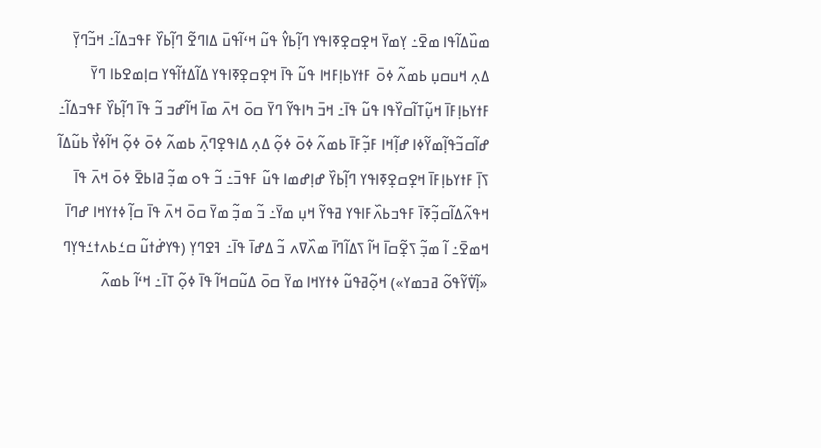ߘߎ߰ߡߊ߬ߟߊ ߘߐ߫߸ ߌ߲ߘߌ߫ ߞߐ߲ߛߐ߲ߧߊߟߌ ߣߊ߲߬ߕߌ߮ ߟߎ߬ ߞߵߊ߬ߟߎ߫ ߡߊߣߐ߬ ߣߊ߲߬ߕߌ߰ ߓߟߏߡߊ߬߸ ߞߏ߬ߣߌ߲߫ ߡߍ߲ ߞߎߛߎ߲ ߕߘߍ߬ ߦߋ߫ ߓߙߌߕߊ߲ߓߞߊ ߟߎ߬ ߟߊ߫ ߞߐ߲ߛߐ߲ߧߊߟߌ ߡߊ߬ߡߙߊ߬ߟߌ ߛߊ߲ߘߐߕߊ ߣߌ߫ ߓߙߌߕߊ߲ߓߊ߫ ߞߎ߲߬ߠߊ߬ߛߌ߰ߟߊ ߟߎ߬ ߟߊ߫߸ ߞߏ߫ ߤߊߟߌ߬ ߣߌ߫ ߛߋ߫ ߞߍ߫ ߘߊ߫ ߞߊ߬ߝߏ ߏ߬ ߟߊ߫ ߣߊ߲߬ߕߌ߰ ߓߟߏߡߊ߬߸ ߝߊ߬ߛߏ߬ߟߊ߲߬ߘߌ߬ߦߊ ߝߊ߲߬ߞߊ ߓߏ߲߬ߓߊ߫ ߕߘߍ߬ ߦߋ߫ ߦߋ߲߬ ߡߍ߲ ߡߊߟߐ߲ߣߍ߲߫ ߕߘߍ߬ ߦߋ߫ ߦߋ߲߬ ߞߊ߬ߦߌ߯ ߕߎ߬ߡߊ߬ ߖߊ߲߫ ߓߙߌߕߊ߲ߓߊ߫ ߞߐ߲ߛߐ߲ߧߊߟߌ ߣߊ߲߬ߕߌ߰ ߝߊ߲ߝߘߊ ߟߎ߬ ߓߟߏ߫߸ ߏ߬ ߟߋ ߘߏ߲߬ ߥߊߕߐ߫ ߦߋ߫ ߞߍ߫ ߟߊ߫ ߞߟߍ߬ߡߊ߬ߛߏ߲߬ߧߊ߫ ߓߟߏߕߍ߰ߓߊߟߌ ߥߟߌ߬ ߞߎ߲ ߘߌ߫߸ ߏ߬ ߘߏ߲߬ ߘߌ߫ ߛߋ߫ ߞߍ߫ ߟߊ߫ ߛߊ߲߬ ߦߙߌߞߊ ߝߣߊ߫ ߞߘߐ߫߸ ߊ߬ ߘߏ߲߬ ߖߐ߲߬ߛߊ߫ ߞߊ߬ ߖߡߊ߬ߣߊ߫ ߘߍ߰ߜߍ ߏ߬ ߡߝߊ߫ ߟߊ߫߸ ߔߐߣߌ߲ (ߟߌߝ߭ߙߎ߬ ߛߑߕߍߙߑߟߌ߲ߣ «ߊ߲߬ߜ߭ߌ߬ߟߋ߬ ߥߏߘߌ») ߞߋ߲߬ߥߟߎ߬ ߦߙߌߞߊ ߘߌ߫ ߛߋ߫ ߡߎ߬ߛߞߊ߬ ߟߊ߫ ߦߋ߲߬ ߠߊ߫߸ ߞߵߊ߬ ߕߘߍ߬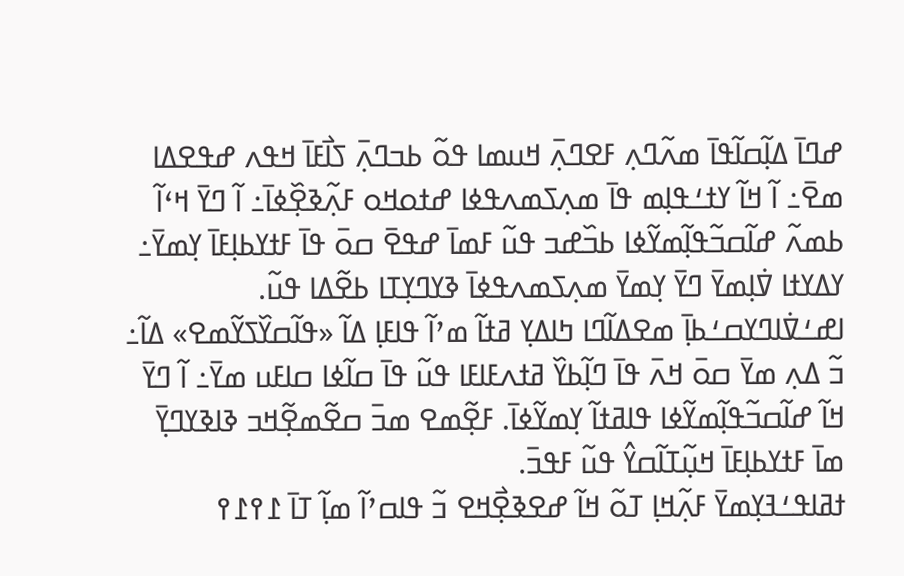ߝߣߊ߫ ߡߊ߲߬ߛߊ߬ߟߊ߫ ߘߍ߬ߣߍ߲ ߓߐߣߍ߲߫ ߞߎߘߊ ߟߋ߬ ߕߏߣߍ߲߫ ߖߊ߯ߓߊ߫ ߞߟߍ ߝߟߐߡߊ ߘߐ߫߸ ߊ߬ ߞߊ߬ ߌߙߑߟߊ߲ߘ ߟߊ߫ ߘߍ߲ߖߘߍߟߦߊ ߝߙߋߞߋ ߓߍ߲߬ߢߐ߲߰ߦߊ߫߸ ߊ߬ ߣߌ߫ ߞߵߊ߬ ߕߘߍ߬ ߝߊ߬ߛߏ߬ߟߊ߲߬ߘߌ߬ߦߊ ߕߏ߰ߝߏ ߟߎ߬ ߓߘߊ߫ ߝߟߐ߫ ߛߋ߫ ߟߊ߫ ߓߙߌߕߊ߲ߓߊ߫ ߌ߲ߘߌ߫߸ ߌߡߌߙߊ ߜ߭ߊ߲ߘߌ߫ ߣߌ߫ ߌ߲ߘߌ߫ ߘߍ߲ߖߘߍߟߦߊ߫ ߢߌߣߌ߲ߠߊ ߕߐ߬ߡߊ ߟߎ߬. ߊߝߑߜ߭ߊߣߌߛߑߕߊ߲߫ ߘߐߡߊ߬ߣߊ ߤߊߡߌ߲ ߥߙߊ߬ ߘߴߊ߬ ߟߊߓߊ߲ ߡߊ߬ «ߟߊ߬ߛߌ߰ߖߌ߬ߘߐ» ߡߊ߬߸ ߏ߬ ߡߍ߲ ߘߌ߫ ߛߋ߫ ߞߍ߫ ߟߊ߫ ߣߊ߲߬ߕߌ߰ ߥߙߍߓߊߓߊ ߟߎ߬ ߟߊ߫ ߛߊ߬ߦߊ ߛߊߓߎ ߘߌ߫߸ ߊ߬ ߣߌ߫ ߞߊ߬ ߝߊ߬ߛߏ߬ߟߊ߲߬ߘߌ߬ߦߊ ߟߊߥߙߊ߬ ߌ߲ߘߌ߬ߦߊ߫. ߓߐ߲߬ߘߐ ߘߏ߫ ߛߐ߬ߘߐ߲߬ߞߏ ߢߊߢߌߣߌ߲߫ ߘߊ߫ ߓߙߌߕߊ߲ߓߊ߫ ߞߎ߲߬ߠߊ߬ߛߌ߮ ߟߎ߬ ߓߟߏ߫.
ߙߥߊߟߑߔߌ߲ߘߌ߫ ߓߍ߲߬ߞߊ߲ ߠߋ߬ ߞߊ߬ ߝߐߢߐ߲߯ߞߐ ߏ߬ ߟߊߛߴߊ߬ ߘߊ߲߬ ߠߊ߫ ߁߉߁߉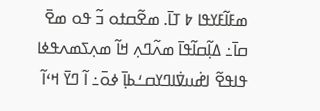ߘߓߊ߬ߓߌߟߊ ߈ ߠߊ߫. ߘߐ߬ߛߙߋ ߏ߬ ߟߋ ߘߐ߫ ߛߊ߫߸ ߡߊ߲߬ߛߊ߬ߟߊ߫ ߘߍ߬ߣߍ߲ ߞߊ߬ ߘߍ߲ߖߘߍߟߦߊ ߟߊߟߐ߬ ߊߝ߭ߎߜ߭ߊߣߌߛߑߕߊ߲߫ ߦߋ߫߸ ߊ߬ ߣߌ߫ ߞߵߊ߬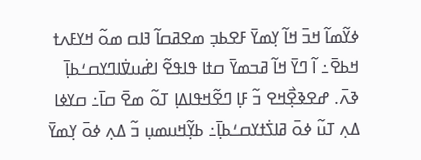ߦߌ߬ߘߊ߬ ߞߏ߫ ߞߊ߬ ߌ߲ߘߌ߫ ߓߐߕߏ߲ ߘߐߥߛߊ߬ ߔߊߛ ߘߋ߬ ߞߌߓߍߙ ߞߕߐ߫߸ ߊ߬ ߣߌ߫ ߞߊ߬ ߥߏߘߌ߫ ߛߙߊ ߟߊߟߐ߬ ߊߝ߭ߎߜ߭ߊߣߌߛߑߕߊ߲߫ ߢߍ߫. ߝߐߢߐ߲߯ߞߐ ߏ߬ ߓߊ߲ ߣߐ߬ߞߟߊߡߊ߲ ߠߋ߬ ߘߐ߫ ߛߊ߫߸ ߛߌߦߊ ߡߍ߲ ߠߎ߬ ߦߋ߫ ߥߊߖ߭ߙߌߛߑߕߊ߲߫߸ ߕߌ߲߬ߞߎߘߎ߲ ߏ߬ ߡߍ߲ ߦߋ߫ ߌ߲ߘߌ߫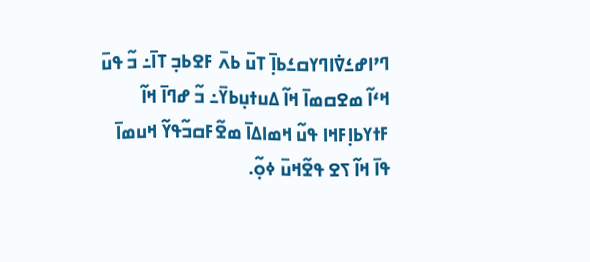ߣߴߊߝߑߜ߭ߊߣߌߛߑߕߊ߲߫ ߠߎ߫ ߕߍ߫ ߓߐߕߏ߲ ߠߊ߫߸ ߏ߬ ߟߎ߫ ߞߵߊ߬ ߘߐߛߘߊ߫ ߞߊ߬ ߡߎߙߎ߲ߕߌ߫߸ ߏ߬ ߝߣߊ߫ ߞߊ߬ ߓߙߌߕߊ߲ߓߞߊ ߟߎ߬ ߞߘߊߡߊ߫ ߘߐ߬ߓߛߏ߬ߟߌ߬ ߞߎߘߊ߫ ߟߊ߫ ߞߊ߬ ߖߐ ߟߐ߬ߞߎ߫ ߦߋ߲߬.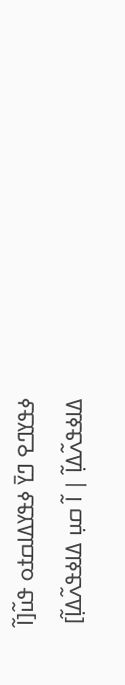ߦߟߌߣߐ ߣߌ߫ ߦߟߌߡߊߛߙߋ ߟߎ߬[ߊ߬ ߡߊߦߟߍ߬ߡߊ߲߬ | ߊ߬ ߛߎ߲ ߡߊߦߟߍ߬ߡߊ߲߬]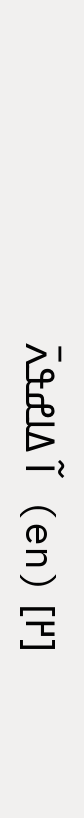[߂] (en) ߊ߬ ߡߊߝߟߍ߫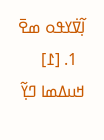ߊ߲߬ߜ߭ߌߟߋ ߘߐ߫
  1. [߁] ߞߎߡߘߊ ߣߌ߲߬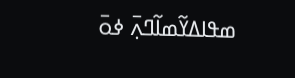ߘߟߊߡߌ߬ߘߊ߬ߣߍ߲߫ ߦߋ߫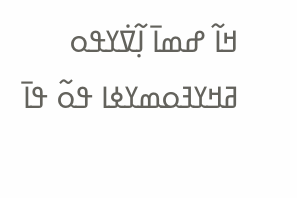ߞߊ߬ ߝߘߊ߫ ߊ߲߬ߜ߭ߌߟߋ ߥߞߌߔߋߘߌߦߊ ߟߋ߬ ߟߊ߫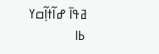ߥߟߊ߫ ߝߊ߬ߙߊ߲߬ߛߌ ߕߊ